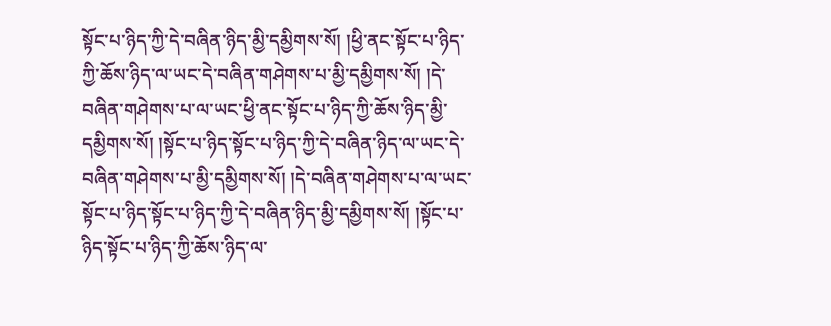སྟོང་པ་ཉིད་ཀྱི་དེ་བཞིན་ཉིད་མྱི་དམྱིགས་སོ། །ཕྱི་ནང་སྟོང་པ་ཉིད་ཀྱི་ཆོས་ཉིད་ལ་ཡང་དེ་བཞིན་གཤེགས་པ་མྱི་དམྱིགས་སོ། །དེ་བཞིན་གཤེགས་པ་ལ་ཡང་ཕྱི་ནང་སྟོང་པ་ཉིད་ཀྱི་ཆོས་ཉིད་མྱི་དམྱིགས་སོ། །སྟོང་པ་ཉིད་སྟོང་པ་ཉིད་ཀྱི་དེ་བཞིན་ཉིད་ལ་ཡང་དེ་བཞིན་གཤེགས་པ་མྱི་དམྱིགས་སོ། །དེ་བཞིན་གཤེགས་པ་ལ་ཡང་སྟོང་པ་ཉིད་སྟོང་པ་ཉིད་ཀྱི་དེ་བཞིན་ཉིད་མྱི་དམྱིགས་སོ། །སྟོང་པ་ཉིད་སྟོང་པ་ཉིད་ཀྱི་ཆོས་ཉིད་ལ་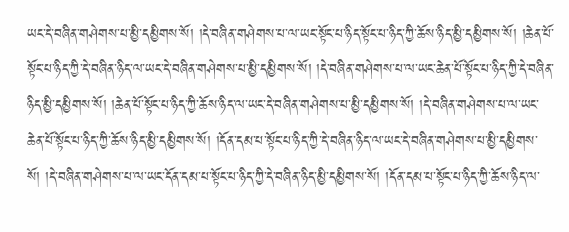ཡང་དེ་བཞིན་གཤེགས་པ་མྱི་དམྱིགས་སོ། །དེ་བཞིན་གཤེགས་པ་ལ་ཡང་སྟོང་པ་ཉིད་སྟོང་པ་ཉིད་ཀྱི་ཆོས་ཉིད་མྱི་དམྱིགས་སོ། །ཆེན་པོ་སྟོང་པ་ཉིད་ཀྱི་དེ་བཞིན་ཉིད་ལ་ཡང་དེ་བཞིན་གཤེགས་པ་མྱི་དམྱིགས་སོ། །དེ་བཞིན་གཤེགས་པ་ལ་ཡང་ཆེན་པོ་སྟོང་པ་ཉིད་ཀྱི་དེ་བཞིན་ཉིད་མྱི་དམྱིགས་སོ། །ཆེན་པོ་སྟོང་པ་ཉིད་ཀྱི་ཆོས་ཉིད་ལ་ཡང་དེ་བཞིན་གཤེགས་པ་མྱི་དམྱིགས་སོ། །དེ་བཞིན་གཤེགས་པ་ལ་ཡང་ཆེན་པོ་སྟོང་པ་ཉིད་ཀྱི་ཆོས་ཉིད་མྱི་དམྱིགས་སོ། །དོན་དམ་པ་སྟོང་པ་ཉིད་ཀྱི་དེ་བཞིན་ཉིད་ལ་ཡང་དེ་བཞིན་གཤེགས་པ་མྱི་དམྱིགས་སོ། །དེ་བཞིན་གཤེགས་པ་ལ་ཡང་དོན་དམ་པ་སྟོང་པ་ཉིད་ཀྱི་དེ་བཞིན་ཉིད་མྱི་དམྱིགས་སོ། །དོན་དམ་པ་སྟོང་པ་ཉིད་ཀྱི་ཆོས་ཉིད་ལ་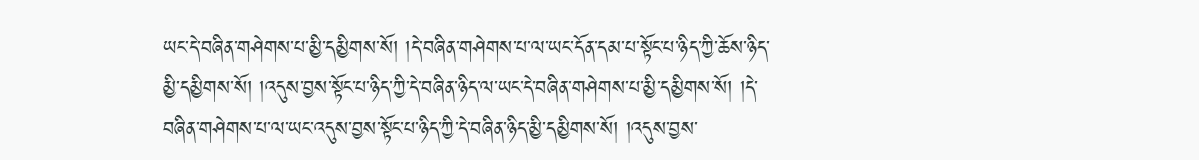ཡང་དེ་བཞིན་གཤེགས་པ་མྱི་དམྱིགས་སོ། །དེ་བཞིན་གཤེགས་པ་ལ་ཡང་དོན་དམ་པ་སྟོང་པ་ཉིད་ཀྱི་ཆོས་ཉིད་མྱི་དམྱིགས་སོ། །འདུས་བྱས་སྟོང་པ་ཉིད་ཀྱི་དེ་བཞིན་ཉིད་ལ་ཡང་དེ་བཞིན་གཤེགས་པ་མྱི་དམྱིགས་སོ། །དེ་བཞིན་གཤེགས་པ་ལ་ཡང་འདུས་བྱས་སྟོང་པ་ཉིད་ཀྱི་དེ་བཞིན་ཉིད་མྱི་དམྱིགས་སོ། །འདུས་བྱས་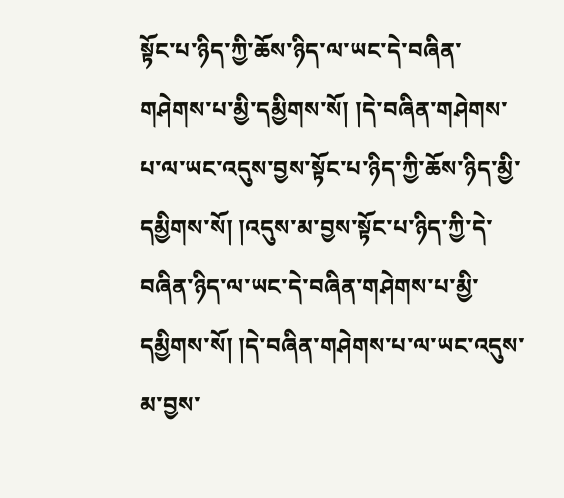སྟོང་པ་ཉིད་ཀྱི་ཆོས་ཉིད་ལ་ཡང་དེ་བཞིན་གཤེགས་པ་མྱི་དམྱིགས་སོ། །དེ་བཞིན་གཤེགས་པ་ལ་ཡང་འདུས་བྱས་སྟོང་པ་ཉིད་ཀྱི་ཆོས་ཉིད་མྱི་དམྱིགས་སོ། །འདུས་མ་བྱས་སྟོང་པ་ཉིད་ཀྱི་དེ་བཞིན་ཉིད་ལ་ཡང་དེ་བཞིན་གཤེགས་པ་མྱི་དམྱིགས་སོ། །དེ་བཞིན་གཤེགས་པ་ལ་ཡང་འདུས་མ་བྱས་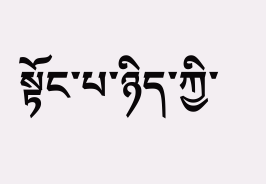སྟོང་པ་ཉིད་ཀྱི་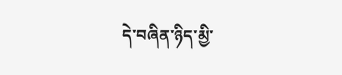དེ་བཞིན་ཉིད་མྱི་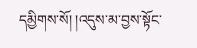དམྱིགས་སོ། །འདུས་མ་བྱས་སྟོང་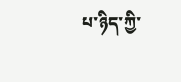པ་ཉིད་ཀྱི་